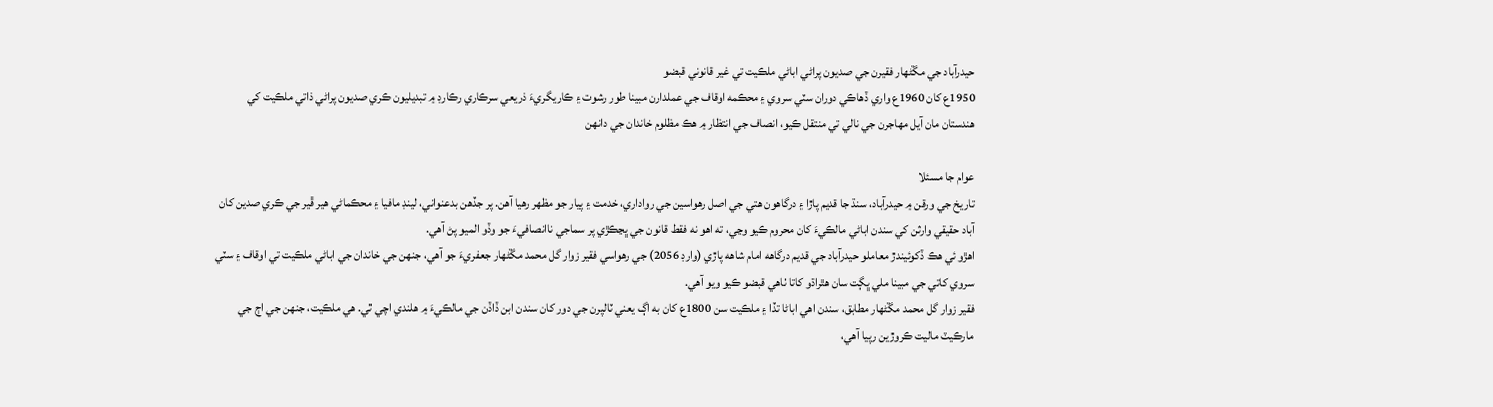حيدرآباد جي مڱڻهار فقيرن جي صديون پراڻي اباڻي ملڪيت تي غير قانوني قبضو
1950ع کان 1960ع واري ڏهاڪي دوران سٽي سروي ۽ محڪمه اوقاف جي عملدارن مبينا طور رشوت ۽ ڪاريگريءَ ذريعي سرڪاري رڪارڊ ۾ تبديليون ڪري صديون پراڻي ذاتي ملڪيت کي هندستان مان آيل مهاجرن جي نالي تي منتقل ڪيو، انصاف جي انتظار ۾ ھڪ مظلوم خاندان جي دانهن

عوام جا مسئلا
تاريخ جي ورقن ۾ حيدرآباد، سنڌ جا قديم پاڙا ۽ درگاهون هتي جي اصل رھواسين جي رواداري، خدمت ۽ پيار جو مظهر رهيا آهن. پر جڏهن بدعنواني، لينڊ مافيا ۽ محڪماڻي ھير ڦير جي ڪري صدين کان آباد حقيقي وارثن کي سندن اباڻي مالڪيءَ کان محروم ڪيو وڃي، ته اهو نه فقط قانون جي ڀڃڪڙي پر سماجي ناانصافيءَ جو وڏو الميو پڻ آهي.
اهڙو ئي هڪ ڏکوئيندڙ معاملو حيدرآباد جي قديم درگاهه امام شاهه پاڙي (وارڊ 2056) جي رھواسي فقير زوار گل محمد مڱڻهار جعفريءَ جو آھي، جنھن جي خاندان جي اباڻي ملڪيت تي اوقاف ۽ سٽي سروي کاتي جي مبينا ملي ڀڳت سان هٿراڌو کاتا ٺاهي قبضو ڪيو ويو آهي.
فقير زوار گل محمد مڱڻهار مطابق، سندن اهي اباڻا تڏا ۽ ملڪيت سن 1800ع کان به اڳ يعني ٽالپرن جي دور کان سندن ابن ڏاڏن جي مالڪيءَ ۾ هلندي اچي ٿي. ھي ملڪيت، جنهن جي اڄ جي مارڪيٽ ماليت ڪروڙين رپيا آهي،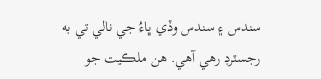سندس ۽ سندس وڏي ڀاءُ جي نالي تي به رجسٽرڊ رهي آهي. هن ملڪيت جو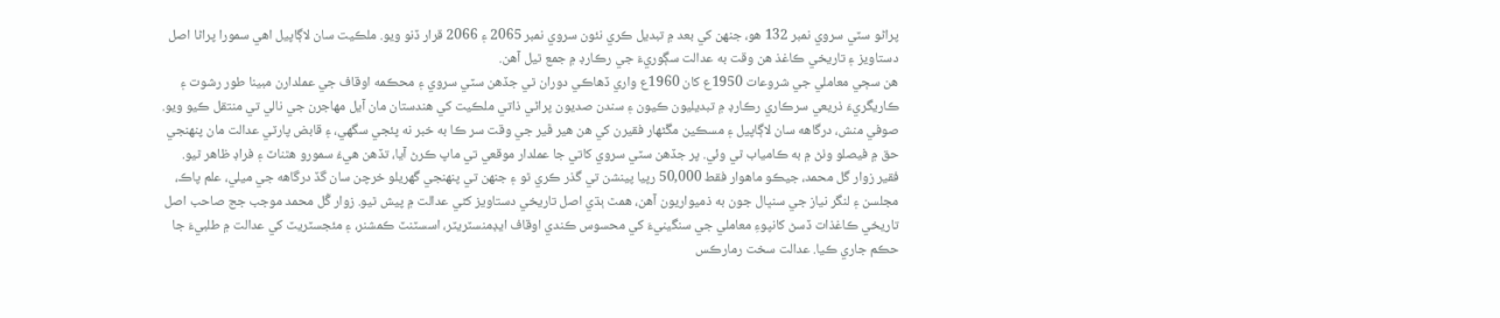پراڻو سٽي سروي نمبر 132 هو، جنهن کي بعد ۾ تبديل ڪري نئون سروي نمبر 2065 ۽ 2066 قرار ڏنو ويو. ملڪيت سان لاڳاپيل اهي سمورا پراڻا اصل دستاويز ۽ تاريخي ڪاغذ هن وقت به عدالت سڳوريءَ جي رڪارڊ ۾ جمع ٿيل آهن.
هن سڄي معاملي جي شروعات 1950ع کان 1960ع واري ڏهاڪي دوران ٿي جڏھن سٽي سروي ۽ محڪمه اوقاف جي عملدارن مبينا طور رشوت ۽ ڪاريگريءَ ذريعي سرڪاري رڪارڊ ۾ تبديليون ڪيون ۽ سندن صديون پراڻي ذاتي ملڪيت کي هندستان مان آيل مهاجرن جي نالي تي منتقل ڪيو ويو. صوفي منش، درگاهه سان لاڳاپيل ۽ مسڪين مڱڻهار فقيرن کي هن هير ڦير جي وقت سر ڪا به خبر نه پئجي سگهي، ۽ قابض پارٽي عدالت مان پنهنجي حق ۾ فيصلو وٺڻ ۾ به ڪامياب ٿي وئي. پر جڏهن سٽي سروي کاتي جا عملدار موقعي تي ماپ ڪرڻ آيا، تڏهن هيءُ سمورو ھٿناٽ ۽ فراڊ ظاهر ٿيو.
فقير زوار گل محمد، جيڪو ماهوار فقط 50,000 رپيا پينشن تي گذر ڪري ٿو ۽ جنهن تي پنهنجي گھريلو خرچن سان گڏ درگاهه جي ميلي، علم پاڪ، مجلسن ۽ لنگر نياز جي سنڀال جون به ذميواريون آهن، همٿ ٻڌي اصل تاريخي دستاويز کڻي عدالت ۾ پيش ٿيو. زوار گُل محمد موجب جج صاحب اصل تاريخي ڪاغذات ڏسڻ کانپوءِ معاملي جي سنگينيءَ کي محسوس ڪندي اوقاف ايڊمنسٽريٽر، اسسٽنٽ ڪمشنر، ۽ مئجسٽريٽ کي عدالت ۾ طلبيءَ جا حڪم جاري ڪيا. عدالت سخت رمارڪس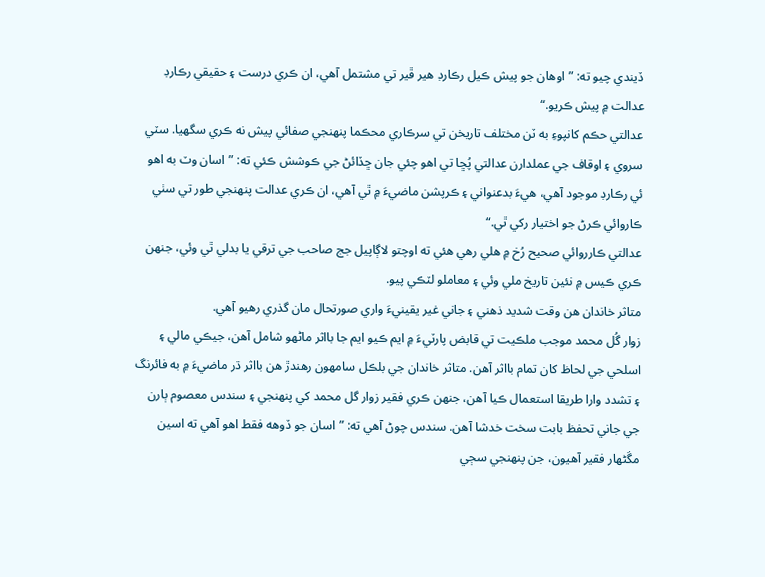ڏيندي چيو ته: ”اوھان جو پيش ڪيل رڪارڊ ھير ڦير تي مشتمل آھي، ان ڪري درست ۽ حقيقي رڪارڊ عدالت ۾ پيش ڪريو.“
عدالتي حڪم کانپوءِ به ٽن مختلف تاريخن تي سرڪاري محڪما پنهنجي صفائي پيش نه ڪري سگهيا. سٽي سروي ۽ اوقاف جي عملدارن عدالتي پُڇا تي اهو چئي جان ڇڏائڻ جي ڪوشش ڪئي ته: ”اسان وٽ به اهو ئي رڪارڊ موجود آهي، هيءَ بدعنواني ۽ ڪرپشن ماضيءَ ۾ ٿي آهي، ان ڪري عدالت پنهنجي طور تي سٺي ڪاروائي ڪرڻ جو اختيار رکي ٿي.“
عدالتي ڪارروائي صحيح رُخ ۾ هلي رهي هئي ته اوچتو لاڳاپيل جج صاحب جي ترقي يا بدلي ٿي وئي، جنهن ڪري ڪيس ۾ نئين تاريخ ملي وئي ۽ معاملو لٽڪي پيو.
متاثر خاندان هن وقت شديد ذهني ۽ جاني غير يقينيءَ واري صورتحال مان گذري رهيو آهي.
زوار گُل محمد موجب ملڪيت تي قابض پارٽيءَ ۾ ايم ڪيو ايم جا بااثر ماڻھو شامل آهن، جيڪي مالي ۽ اسلحي جي لحاظ کان تمام بااثر آهن. متاثر خاندان جي بلڪل سامھون رهندڙ هن بااثر ڌر ماضيءَ ۾ به فائرنگ ۽ تشدد وارا طريقا استعمال ڪيا آهن، جنهن ڪري فقير زوار گل محمد کي پنهنجي ۽ سندس معصوم ٻارن جي جاني تحفظ بابت سخت خدشا آهن. سندس چوڻ آهي ته: ”اسان جو ڏوهه فقط اهو آهي ته اسين مڱڻهار فقير آهيون، جن پنهنجي سڄي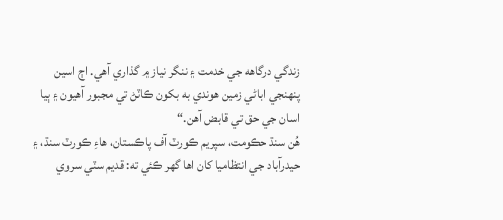زندگي درگاهه جي خدمت ۽ ننگر نياز ۾ گذاري آهي. اڄ اسين پنهنجي اباڻي زمين هوندي به بکون ڪاٽڻ تي مجبور آهيون ۽ ٻيا اسان جي حق تي قابض آهن.“
ھُن سنڌ حڪومت، سپريم ڪورٽ آف پاڪستان، هاءِ ڪورٽ سنڌ، ۽ حيدرآباد جي انتظاميا کان اها گهر ڪئي ته: قديم سٽي سروي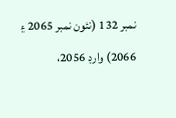نمبر 132 (نئون نمبر 2065 ۽ 2066) وارڊ 2056،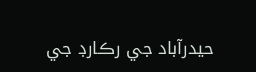حيدرآباد جي رڪارڊ جي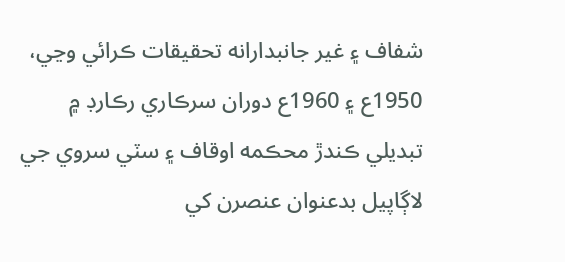شفاف ۽ غير جانبدارانه تحقيقات ڪرائي وڃي، 1950ع ۽ 1960ع دوران سرڪاري رڪارڊ ۾ تبديلي ڪندڙ محڪمه اوقاف ۽ سٽي سروي جي لاڳاپيل بدعنوان عنصرن کي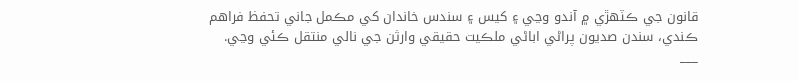قانون جي ڪٽھڙي ۾ آندو وڃي ۽ کيس ۽ سندس خاندان کي مڪمل جاني تحفظ فراهم ڪندي، سندن صديون پراڻي اباڻي ملڪيت حقيقي وارثن جي نالي منتقل ڪئي وڃي.
___